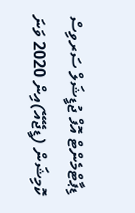ޑިޕާޓްމެންޓް އޮފް ޖުޑީޝަލް ސަރވިސް ކޮމިޝަން (ޑީޖޭއޭ)އިން 2020 ވަނަ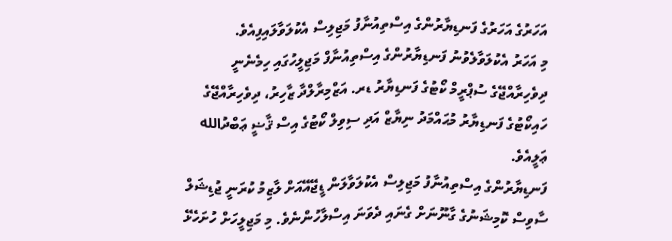އަހަރުގެ އަހަރުގެ ފަނޑިޔާރުންގެ އިސްތިއުނާފު މަޖިލިސް އެކުލަވާލައިފިއެވެ.
މި އަހަރު އެކުލަވާލެވުނު ފަނޑިޔާރުންގެ އިސްތިއުނާފް މަޖިލީހުގައި ހިމެނެނީ ދިވެހިރާއްޖޭގެ ސުޕްރީމް ކޯޓުގެ ފަނޑިޔާރު ޑރ. އަޒްމިރާލްދާ ޒާހިރު، ދިވެހިރާއްޖޭގެ ހައިކޯޓުގެ ފަނޑިޔާރު މުޙައްމަދު ނިޔާޒް އަދި ސިވިލް ކޯޓުގެ އިސް ޤާޟީ ޢަބްދުالله ޢަލީއެވެ.
ފަނޑިޔާރުންގެ އިސްތިއުނާފު މަޖިލިސް އެކުލަވާލަން ޑީޖޭއޭއަށް ލާޒިމު ކުރަނީ ޖުޑިޝަލް ސާވިސް ކޮމިޝަނުގެ ގާނޫނަށް ގެނައި ދެވަނަ އިސްލާހުންނެވެ. މި މަޖިލީހަށް ހުށަހެޅޭ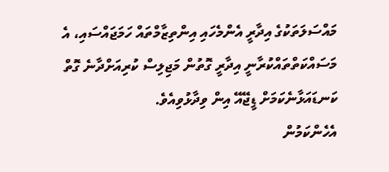މައްސަލަތަކުގެ އިދާރީ އެންމެހައި އިންތިޒާމްތައް ހަމަޖައްސައި، އެ މަސައްކަތްތައްކުރާނީ އިދާރީ ގޮތުން މަޖިލިސް ކުރިއަށްދާނެ ގޮތް ކަނޑައަޅާނެކަމަށް ޑީޖޭއޭ އިން ވިދާޅުވިއެވެ.
އެހެންކަމުން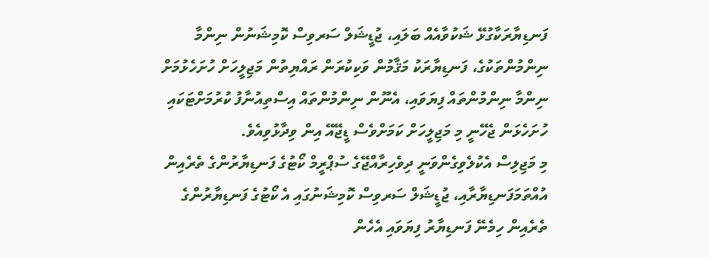ފަނޑިޔާރަކާގުޅޭ ޝަކުވާއެއް ބަލައި، ޖުޑީޝަލް ސަރވިސް ކޮމިޝަނުން ނިންމާ ނިންމުންތަކުގެ، ފަނޑިޔާރަކު މަޤާމުން ވަކިކުރަން ރައްޔިތުން މަޖިލީހަށް ހުށަހެޅުމަށް ނިންމާ ނިންމުންތައް ފިޔަވައި، އެނޫން ނިންމުންތައް އިސްތިއުނާފު ކުރުމަށްޓަކައި ހުށަހެޅަން ޖެހޭނީ މި މަޖިލީހަށް ކަމަށްވެސް ޑީޖޭއޭ އިން ވިދާޅުވިއެވެ.
މި މަޖިލިސް އެކުލެވިގެންވަނީ ދިވެހިރާއްޖޭގެ ސުޕްރީމް ކޯޓުގެ ފަނޑިޔާރުންގެ ތެރެއިން އުއްތަމަފަނޑިޔާރާއި، ޖުޑީޝަލް ސަރވިސް ކޮމިޝަނުގައި އެ ކޯޓުގެ ފަނޑިޔާރުންގެ ތެރެއިން ހިމެނޭ ފަނޑިޔާރު ފިޔަވައި އެހެން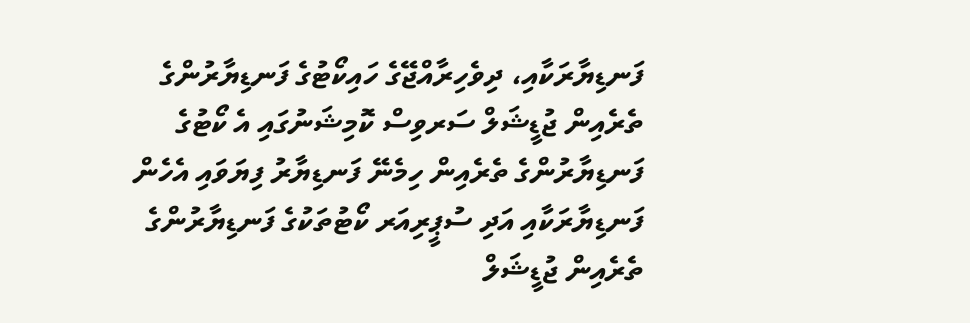ފަނޑިޔާރަކާއި، ދިވެހިރާއްޖޭގެ ހައިކޯޓުގެ ފަނޑިޔާރުންގެ ތެރެއިން ޖުޑީޝަލް ސަރވިސް ކޮމިޝަނުގައި އެ ކޯޓުގެ ފަނޑިޔާރުންގެ ތެރެއިން ހިމެނޭ ފަނޑިޔާރު ފިޔަވައި އެހެން ފަނޑިޔާރަކާއި އަދި ސުޕީރިއަރ ކޯޓުތަކުގެ ފަނޑިޔާރުންގެ ތެރެއިން ޖުޑީޝަލް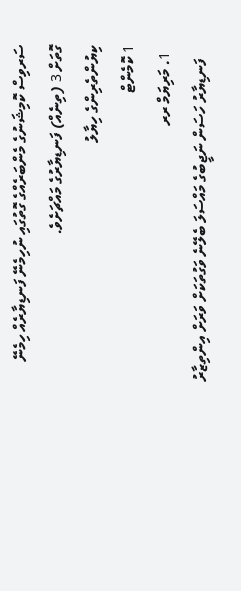ސަރވިސް ކޮމިޝަނުގެ މެންބަރެއްގެ ގޮތުގައި ނުހިމެނޭ ފަނޑިޔާރެއް ހިމެނޭ ގޮތަށް 3 (ތިނެއް) ފަނޑިޔާރުގެ މައްޗަށެވެ.
ކިޔުންތެރިންގެ ހިޔާލު
1 ކޮމެންޓް
  1. މަރިޔަމް ރރ
    ފަނޑިޔާރު ހަސަން ނަޖީބުގެ މައްސަލަ ބެލޭނެ ވަގުތަކަށް ވަރަށް އިންތިޒާރު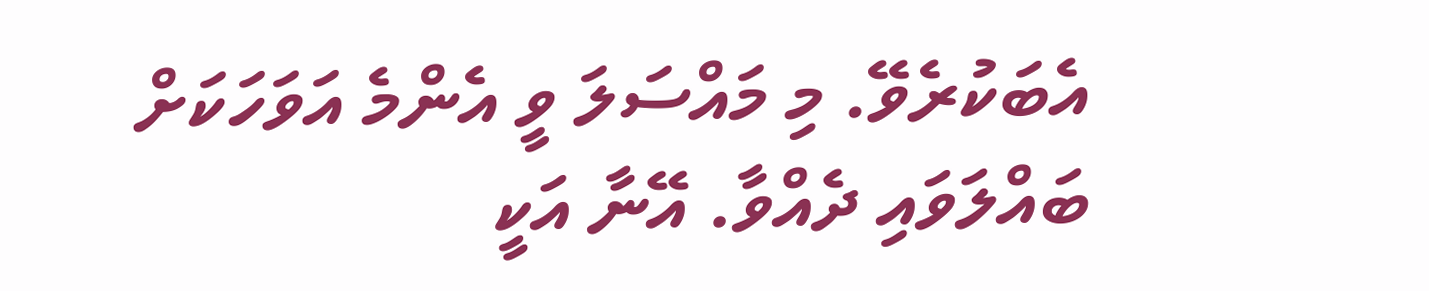އެބަކުރެވޭ. މި މައްސަލަ ވީ އެންމެ އަވަހަކަށް ބައްލަވައި ދެއްވާ. އޭނާ އަކީ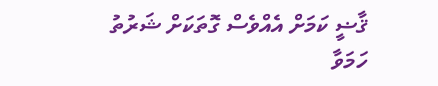ޤާޟީ ކަމަށް އެއްވެސް ގޮތަކަށް ޝަރުތު ހަމަވާ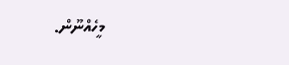މީހެއްނޫން.